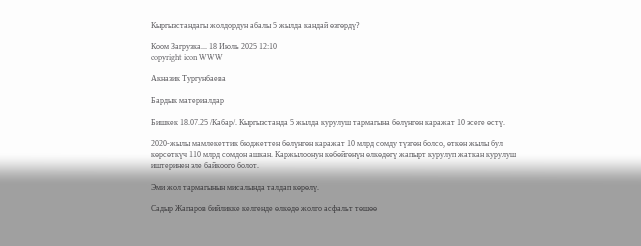Кыргызстандагы жолдордун абалы 5 жылда кандай өзгөрдү?

Коом Загрузка... 18 Июль 2025 12:10
copyright icon WWW

Акназик Тургунбаева

Бардык материалдар

Бишкек 18.07.25 /Кабар/. Кыргызстанда 5 жылда курулуш тармагына бөлүнгөн каражат 10 эсеге өстү.

2020-жылы мамлекеттик бюджеттен бөлүнгөн каражат 10 млрд сомду түзгөн болсо, өткөн жылы бул көрсөткүч 110 млрд сомдон ашкан. Каржылоонун көбөйгөнүн өлкөдөгү жапырт курулуп жаткан курулуш иштеринен эле байкоого болот.

Эми жол тармагынын мисалында талдап көрөлү.

Садыр Жапаров бийликке келгенде өлкөдө жолго асфальт төшөө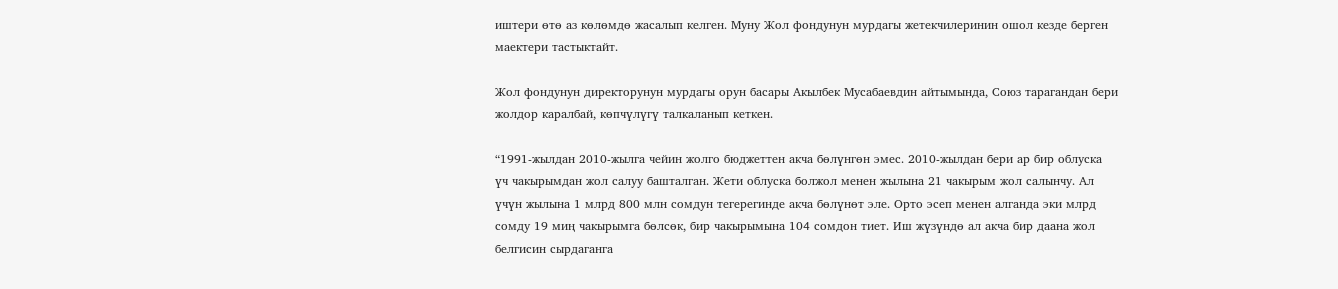иштери өтө аз көлөмдө жасалып келген. Муну Жол фондунун мурдагы жетекчилеринин ошол кезде берген маектери тастыктайт.

Жол фондунун директорунун мурдагы орун басары Акылбек Мусабаевдин айтымында, Союз тарагандан бери жолдор каралбай, көпчүлүгү талкаланып кеткен.

“1991-жылдан 2010-жылга чейин жолго бюджеттен акча бөлүнгөн эмес. 2010-жылдан бери ар бир облуска үч чакырымдан жол салуу башталган. Жети облуска болжол менен жылына 21 чакырым жол салынчу. Ал үчүн жылына 1 млрд 800 млн сомдун тегерегинде акча бөлүнөт эле. Орто эсеп менен алганда эки млрд сомду 19 миң чакырымга бөлсөк, бир чакырымына 104 сомдон тиет. Иш жүзүндө ал акча бир даана жол белгисин сырдаганга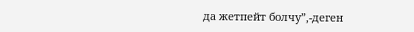да жетпейт болчу”,-деген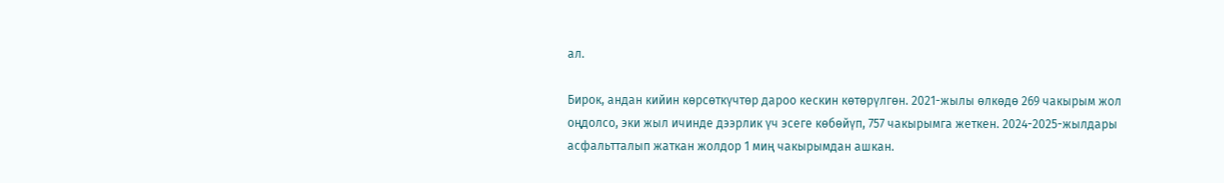ал.

Бирок, андан кийин көрсөткүчтөр дароо кескин көтөрүлгөн. 2021-жылы өлкөдө 269 чакырым жол оңдолсо, эки жыл ичинде дээрлик үч эсеге көбөйүп, 757 чакырымга жеткен. 2024-2025-жылдары асфальтталып жаткан жолдор 1 миң чакырымдан ашкан.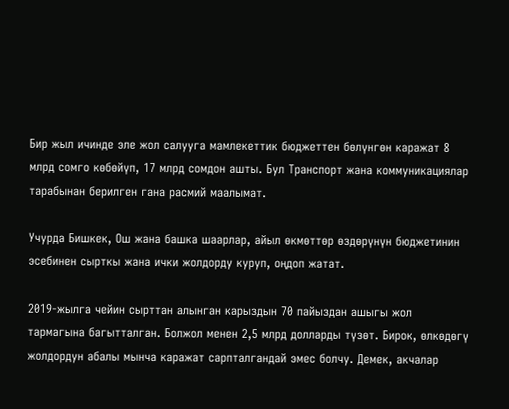Бир жыл ичинде эле жол салууга мамлекеттик бюджеттен бөлүнгөн каражат 8 млрд сомго көбөйүп, 17 млрд сомдон ашты. Бул Транспорт жана коммуникациялар тарабынан берилген гана расмий маалымат.

Учурда Бишкек, Ош жана башка шаарлар, айыл өкмөттөр өздөрүнүн бюджетинин эсебинен сырткы жана ички жолдорду куруп, оңдоп жатат.

2019-жылга чейин сырттан алынган карыздын 70 пайыздан ашыгы жол тармагына багытталган. Болжол менен 2,5 млрд долларды түзөт. Бирок, өлкөдөгү жолдордун абалы мынча каражат сарпталгандай эмес болчу. Демек, акчалар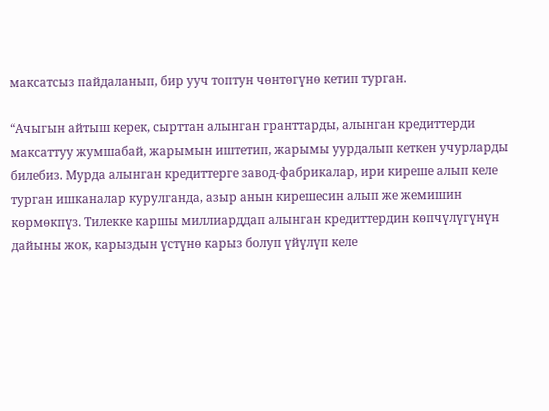максатсыз пайдаланып, бир ууч топтун чөнтөгүнө кетип турган.

“Ачыгын айтыш керек, сырттан алынган гранттарды, алынган кредиттерди максаттуу жумшабай, жарымын иштетип, жарымы уурдалып кеткен учурларды билебиз. Мурда алынган кредиттерге завод-фабрикалар, ири киреше алып келе турган ишканалар курулганда, азыр анын кирешесин алып же жемишин көрмөкпүз. Тилекке каршы миллиарддап алынган кредиттердин көпчүлүгүнүн дайыны жок, карыздын үстүнө карыз болуп үйүлүп келе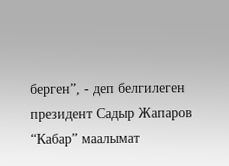берген”, - деп белгилеген президент Садыр Жапаров “Кабар” маалымат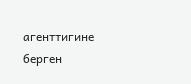агенттигине берген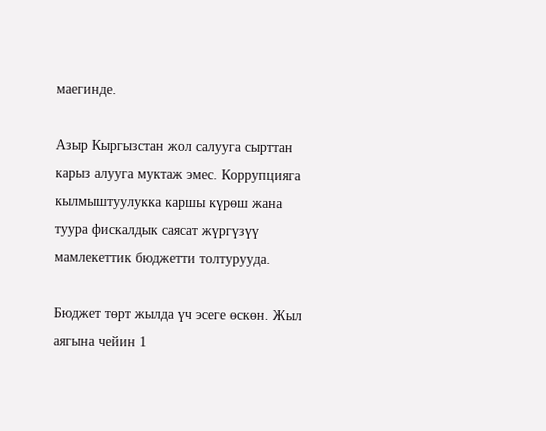маегинде.

Азыр Кыргызстан жол салууга сырттан карыз алууга муктаж эмес. Коррупцияга кылмыштуулукка каршы күрөш жана туура фискалдык саясат жүргүзүү мамлекеттик бюджетти толтурууда.

Бюджет төрт жылда үч эсеге өскөн. Жыл аягына чейин 1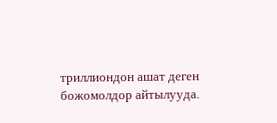триллиондон ашат деген божомолдор айтылууда.